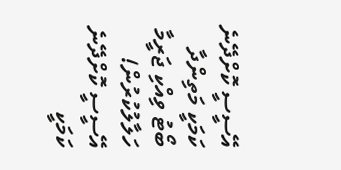އޭސީސީ ކޮށްދޭނެ ކަމަކީ މަތިންދާ ބޯޓު ވިއްކި ޖަރީމާ ހަލާލުކުރުން!
އޭސީސީ ކޮށްދޭނެ ކަމަކީ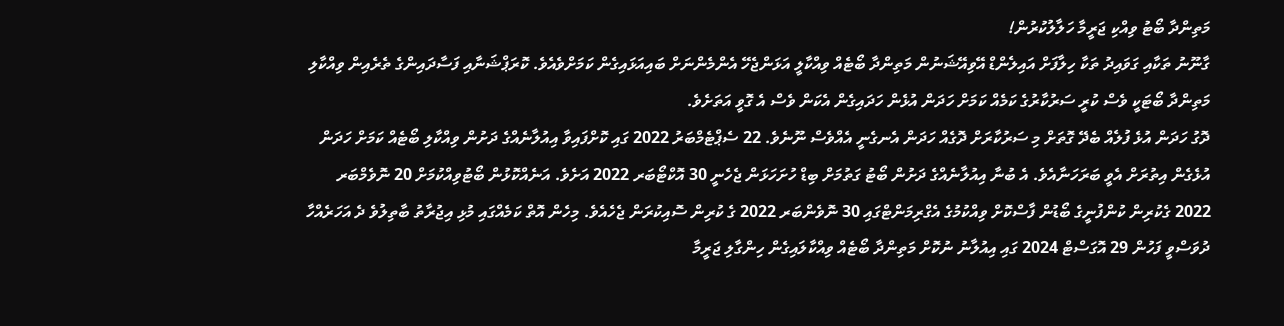މަތިންދާ ބޯޓު ވިއްކި ޖަރީމާ ހަލާލުކުރުން!
ގާނޫނު ތަކާއި ގަވައިދު ތަކާ ހިލާފަށް އައިލެންޑް އޭވިއޭޝަނުން މަތިންދާ ބޯޓެއް ވިއްކާލީ އަޅަންޖެހޭ އެންމެންނަށް ބައިއަޅައިގެން ކަމަށްވެއެވެ. ކޮރަޕްޝަނާއި ފަސާދައިންގެ ތެރެއިން ވިއްކާލި މަތިންދާ ބޯޓަކީ ވެސް ކުރީ ސަރުކާރުގެ ކަމެއް ކަމަށް ހަދަން އުޅެން ހަދައިގެން އެކަން ވެސް އެ ގޮވީ އަތަށެވެ.
ދޮގު ހަދަން އުޅެ ފުލެއް ބެދޭ ގޮތަށް މި ސަރުކާރަށް ދޮގެއް ހަދަން އެނގެނީ އެއްވެސް ނޫނެވެ. 22 ސެޕްޓެމްބަރު 2022 ގައި ކޮށްފައިވާ އިއުލާނެއްގެ ދަށުން ވިއްކާލި ބޯޓެއް ކަމަށް ހަދަން އުޅެގެން އިތުރަށް އެވީ ބަރަހަނާއެވެ. އެ ބުނާ އިއުލާނެއްގެ ދަށުން ބޯޓު ގަތުމަށް ބިޑް ހުށަހަޅަން ޖެހެނީ 30 އޮކްޓޯބަރ 2022 އަށެވެ. އަނެއްކޮޅުން ބޯޓުވިއްކުމަށް 20 ނޮވެމްބަރ 2022 ގެކުރިން ކުންފުނީގެ ބޯޑުން ފާސްކޮށް ވިއްކުމުގެ އެގްރިމަންޓްގައި 30 ނޮވެންބަރ 2022 ގެ ކުރިން ސޮއިކުރަން ޖެހެއެވެ. މިހެން އޮތް ކަމެއްގައި މުޅި އިޖުރާތު ބާތިލުވެ ދެ އަހަރެއްހާ ދުވަސްވީ ފަހުން 29 އޮގަސްޓް 2024 ގައި އިއުލާނު ނުކޮށް މަތިންދާ ބޯޓެއް ވިއްކާލައިގެން ހިންގާލި ޖަރީމާ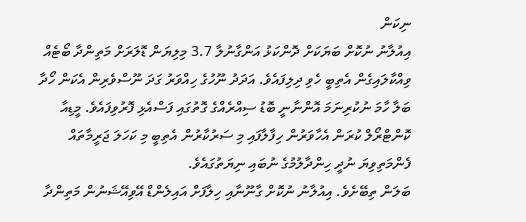ނިކަން
އިއުލާނު ނުކޮށް ބަޔަކަށް ދޮންކަޅު އަންގާނުލާ 3.7 މިލިޔަން ޑޮލަރަށް މަތިންދާ ބޯޓެއް ވިއްކާލައިގެން އެތިބީ ހެވި ދިލިފައެވެ. އަދަދު ނޫހުގެ ހިއްވަރު ގަދަ ނޫސްވެރިން އެކަން ހޯދާ ބަލާ ހާމަ ނުކުރިނަމަ އޮންނާނީ ބޮޑު ސިއްރެއްގެ ގޮތުގައި ފަސްއެޅި ފޮރުވިފައެވެ. މީޑިއާ ކޮންޓްރޯލް ކުރަން އެހާވަރުން ހިފާލާފައި މި ސަރުކާރުން އެތިބީ މި ކަހަލަ ޖަރީމާތައް ފެންމަތިވިޔަ ނުދީ ހިންދާލުމުގެ ނުބައި ނިޔަތުގައެވެ.
ބަލަން ތިބޭށެވެ. އިއުލާނު ނުކޮށް ގާނޫނާއި ހިލާފަށް އައިލެންޑް އޭވިއޭޝަނުން މަތިންދާ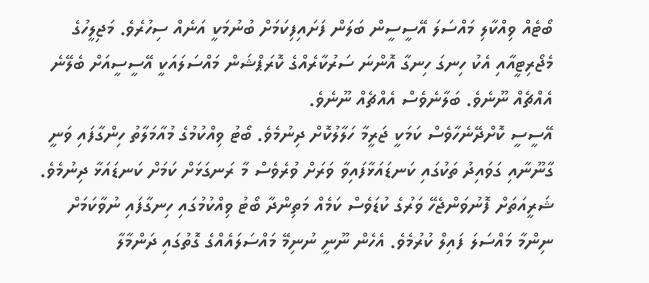ބޯޓެއް ވިއްކާލި މައްސަލަ އޭސީސީން ބަލަން ފަށައިފިކަމަށް ބުނުމަކީ އަނެއް ސިހުރެވެ. މަޖިލީހުގެ މެޖޯރިޓީއާއި އެކު ހިނގަ ހިނގާ އޮންނަ ސަރުކާރެއްގެ ކޮރަޕްޝަން މައްސަލައަކީ އޭސީސީއަށް ބެލޭނެ އެއްޗެއް ނޫނެވެ. ބަލާނެވެސް އެއްޗެއް ނޫނެވެ.
އޭސީސީ ކޮށްދޭނެހާވެސް ކަމަކީ ޖަރީމާ ހަލާލުކޮށް ދިނުމެވެ. ބޯޓު ވިއްކުމުގެ މުއާމަލާތު ހިންގާފައި ވަނީ ގާނޫނާއި ގަވައިދު ތަކުގައި ކަނޑައަޅާފައިވާ ވަރަށް ވުރެވެސް މާ ރަނގަޅަށް ކަމަށް ކަނޑައަޅާ ދިނުމެވެ. ޝަރީއަތަށް ފޮނުވަންޖެހޭ ވަރުގެ ކުޑަވެސް ކަމެއް މަތިންދާ ބޯޓު ވިއްކުމުގައި ހިނގާފައި ނުވާކަމަށް ނިންމާ މައްސަލަ ފައިލް ކުރުމެވެ. އެހެން ނޫނީ ނުނިމޭ މައްސަލައެއްގެ ގޮތުގައި ދަންމާލާ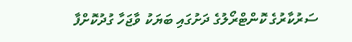ސަރުކާރުގެ ކޮންޓްރޯލުގެ ދަށުގައި ބަޔަކު ވާޖަހާ ގުދުކޮށްފާ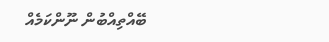ބޭއްތިއްބުން ނޫންކަމެއް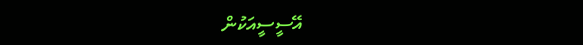އޭސީސީއަކުން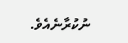ނުކުރާނެއެވެ.